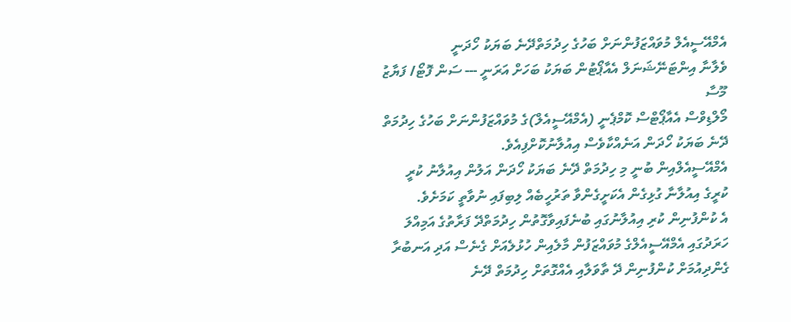އެމްއޭސީއެލް މުވައްޒަފުންނަށް ބަހުގެ ހިދުމަތްދޭނެ ބަޔަކު ހޯދަނީ
ވެލާނާ އިންޓަނޭޝަނަލް އެއާޕޯޓުން ބަޔަކު ބަހަށް އަރަނީ --- ސަން ފޮޓޯ/ ފަޔާޒު މޫސާ
މޯލްޑިވްސް އެއާޕޯޓްސް ކޮމްޕެނީ (އެމްއޭސީއެލް)ގެ މުވައްޒަފުންނަށް ބަހުގެ ހިދުމަތް ދޭނެ ބަޔަކު ހޯދަން އަނެއްކާވެސް އިއުލާނުކޮށްފިއެވެ.
އެމްއޭސީއެލްއިން ބުނީ މި ހިދުމަތް ދޭނެ ބަޔަކު ހޯދަން އަލުން އިއުލާނު ކުރީ ކުރީގެ އިއުލާނާ ގުޅިގެން އެކަށީގެންވާ ތަރުހީބެއް ލިބިފައި ނުވާތީ ކަމަށެވެ.
އެ ކުންފުނިން ކުރި އިއުލާނުގައި ބުނެފައިވާގޮތުން ހިދުމަތްދޭ ފަރާތުގެ އަމިއްލަ ހަރަދުގައި އެމްއޭސީއެލްގެ މުވައްޒަފުން މާލެއިން ހުޅުލެއަށް ގެނެސް އަދި އަނބުރާ ގެންދިއުމަށް ކުންފުނިން ދޭ ތާވަލާއި އެއްގޮތަށް ހިދުމަތް ދޭނެ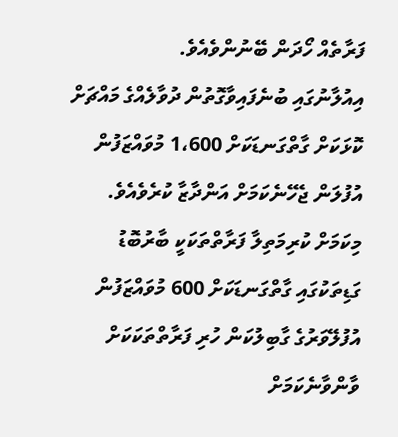ފަރާތެއް ހޯދަން ބޭނުންވެއެވެ.
އިއުލާނުގައި ބުނެފައިވާގޮތުން ދުވާލެއްގެ މައްޗަށް ކޮޅަކަށް ގާތްގަނޑަކަށް 1،600 މުވައްޒަފުން އުފުލަން ޖެހޭނެކަމަށް އަންދާޒާ ކުރެވެއެވެ. މިކަމަށް ކުރިމަތިލާ ފަރާތްތަކަކީ ބާރުބޮޑު ގަޑިތަކުގައި ގާތްގަނޑަކަށް 600 މުވައްޒަފުން އުފުލޭވަރުގެ ގާބިލުކަން ހުރި ފަރާތްތަކަކަށް ވާންވާނެކަމަށް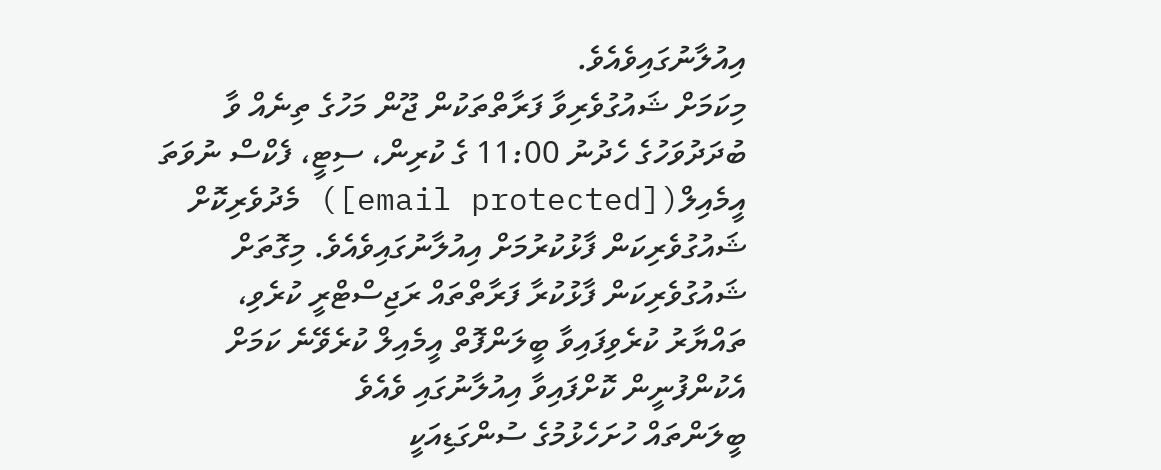އިއުލާނުގައިވެއެވެ.
މިކަމަށް ޝައުގުވެރިވާ ފަރާތްތަކުން ޖޫން މަހުގެ ތިނެއް ވާ ބުދަދުވަހުގެ ހެދުނު 11:00 ގެ ކުރިން، ސިޓީ، ފެކްސް ނުވަތަ އީމެއިލް([email protected]) މެދުވެރިކޮށް ޝައުގުވެރިކަން ފާޅުކުރުމަށް އިއުލާނުގައިވެއެވެ. މިގޮތަށް ޝައުގުވެރިކަން ފާޅުކުރާ ފަރާތްތައް ރަޖިސްޓްރީ ކުރެވި، ތައްޔާރު ކުރެވިފައިވާ ބީލަންފޮތް އީމެއިލް ކުރެވޭނެ ކަމަށް އެކުންފުނީން ކޮށްފައިވާ އިއުލާނުގައި ވެއެވެ
ބީލަންތައް ހުށަހެޅުމުގެ ސުންގަޑިއަކީ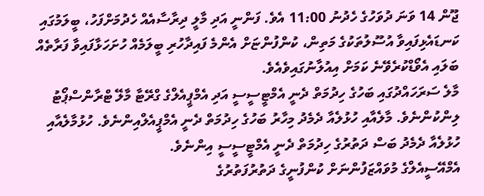ޖޫން 14 ވަނަ ދުވަހުގެ ހެދުނު 11:00 އެވެ. ފަންނީ އަދި މާލީ ދިރާސާއެއް ހެދުމަށްފަހު، ބީލަމުގައި ކަނޑައެޅިފައިވާ އުސޫލުތަކުގެ މަތިން، ކުންފުންޏަށް އެންމެ ފައިދާހުރި ބީލަމެއް ހުށަހަޅާފައިވާ ފަރާތެއް ބަލައި އެވޯޑްކުރެވޭނެ ކަމަށް އިއުލާނުގައިވެއެވެ.
މާލެ ސަރަހައްދުގައި ބަހުގެ ހިދުމަތް ދެނީ އެމްޓީސީސީ އަދި އެމްޕީއެލްގެ ގްރޭޓާ މާލޭ ޓްރާންސްޕޯޓު ލިންކުންނެވެ. މާލެއާއި ހުޅުލެއާ ދެމެދު މިހާރު ބަހުގެ ހިދުމަތް ދެނީ އެމްޕީއެލްއިންނެވެ. ހުޅުމާލެއާއި ހުޅުލެއާ ދެމެދު ބަސް ދަތުރުގެ ހިދުމަތް ދެނީ އެމްޓީސީސީ އިންނެވެ.
އެމްއޭސީއެލްގެ މުވައްޒަފުންނަށް ކުންފުނީގެ ދަތުރުފަތުރުގެ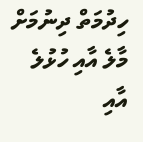ހިދުމަތް ދިނުމަށް މާލެ އާއި ހުޅުލެ އާއި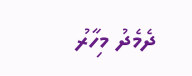ދެމެދު މިހާރު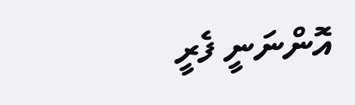އޮންނަނީ ފެރީ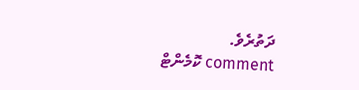ދަތުރެވެ.
comment ކޮމެންޓް